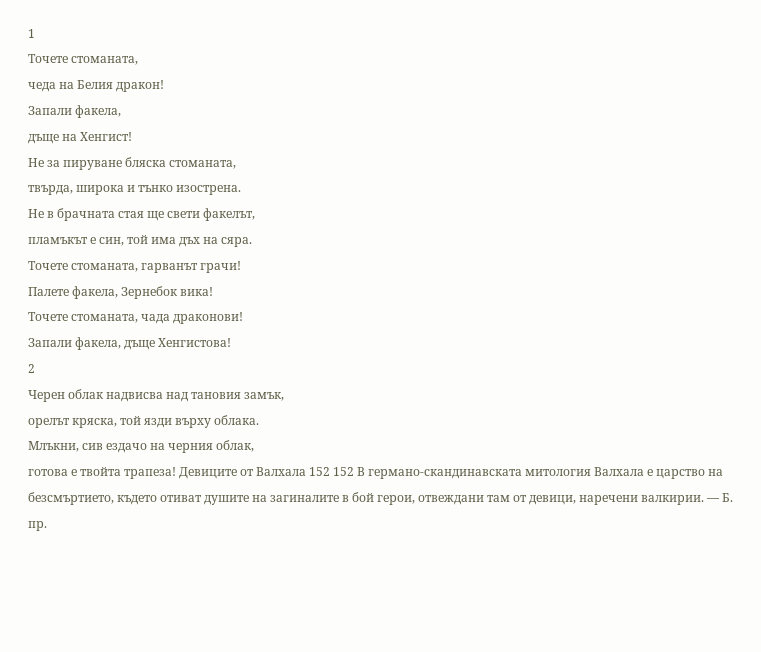1
Точете стоманата,
чеда на Белия дракон!
Запали факела,
дъще на Хенгист!
Не за пируване бляска стоманата,
твърда, широка и тънко изострена.
Не в брачната стая ще свети факелът,
пламъкът е син, той има дъх на сяра.
Точете стоманата, гарванът грачи!
Палете факела, Зернебок вика!
Точете стоманата, чада драконови!
Запали факела, дъще Хенгистова!
2
Черен облак надвисва над тановия замък,
орелът кряска, той язди върху облака.
Млъкни, сив ездачо на черния облак,
готова е твойта трапеза! Девиците от Валхала 152 152 В германо-скандинавската митология Валхала е царство на безсмъртието, където отиват душите на загиналите в бой герои, отвеждани там от девици, наречени валкирии. — Б. пр.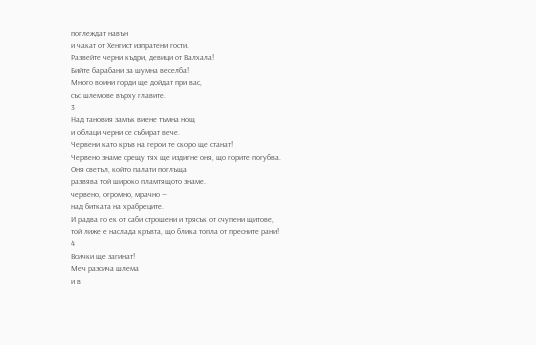поглеждат навън
и чакат от Хенгист изпратени гости.
Развейте черни къдри, девици от Валхала!
Бийте барабани за шумна веселба!
Много воини горди ще дойдат при вас,
със шлемове върху главите.
3
Над тановия замък виене тъмна нощ
и облаци черни се събират вече.
Червени като кръв на герои те скоро ще станат!
Червено знаме срещу тях ще издигне оня, що горите погубва.
Оня светъл, който палати поглъща
развява той широко пламтящото знаме.
червено, огромно, мрачно —
над битката на храбреците.
И радва го ек от саби строшени и трясък от счупени щитове,
той лиже е наслада кръвта, що блика топла от пресните рани!
4
Всички ще загинат!
Меч разсича шлема
и в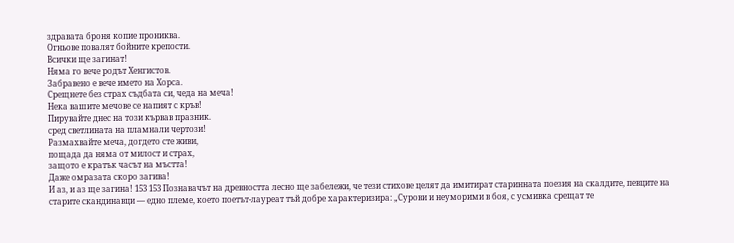здравата броня копие прониква.
Огньове повалят бойните крепости.
Всички ще загинат!
Няма го вече родът Хенгистов.
Забравено е вече името на Хорса.
Срещнете без страх съдбата си, чеда на меча!
Нека вашите мечове се напият с кръв!
Пирувайте днес на този кървав празник.
сред светлината на пламнали чертози!
Размахвайте меча, догдето сте живи,
пощада да няма от милост и страх,
защото е кратък часът на мъстта!
Даже омразата скоро загива!
И аз, и аз ще загина! 153 153 Познавачът на древността лесно ще забележи, че тези стихове целят да имитират старинната поезия на скалдите, певците на старите скандинавци — едно племе, което поетът-лауреат тъй добре характеризира: „Сурови и неуморими в боя, с усмивка срещат те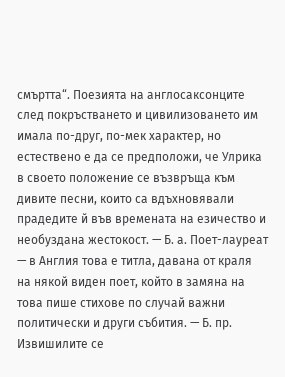смъртта“. Поезията на англосаксонците след покръстването и цивилизоването им имала по-друг, по-мек характер, но естествено е да се предположи, че Улрика в своето положение се възвръща към дивите песни, които са вдъхновявали прадедите й във времената на езичество и необуздана жестокост. — Б. а. Поет-лауреат — в Англия това е титла, давана от краля на някой виден поет, който в замяна на това пише стихове по случай важни политически и други събития. — Б. пр.
Извишилите се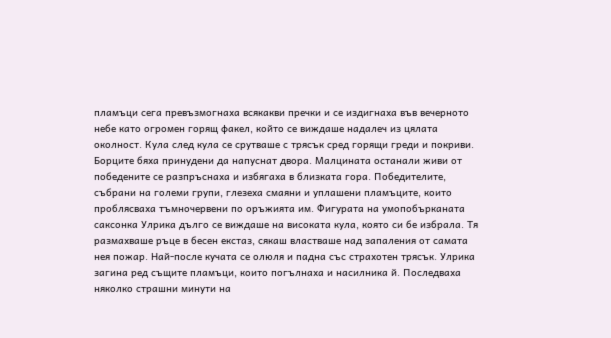пламъци сега превъзмогнаха всякакви пречки и се издигнаха във вечерното небе като огромен горящ факел, който се виждаше надалеч из цялата околност. Кула след кула се срутваше с трясък сред горящи греди и покриви. Борците бяха принудени да напуснат двора. Малцината останали живи от победените се разпръснаха и избягаха в близката гора. Победителите, събрани на големи групи, глезеха смаяни и уплашени пламъците, които проблясваха тъмночервени по оръжията им. Фигурата на умопобърканата саксонка Улрика дълго се виждаше на високата кула, която си бе избрала. Тя размахваше ръце в бесен екстаз, сякаш властваше над запаления от самата нея пожар. Най-после кучата се олюля и падна със страхотен трясък. Улрика загина ред същите пламъци, които погълнаха и насилника й. Последваха няколко страшни минути на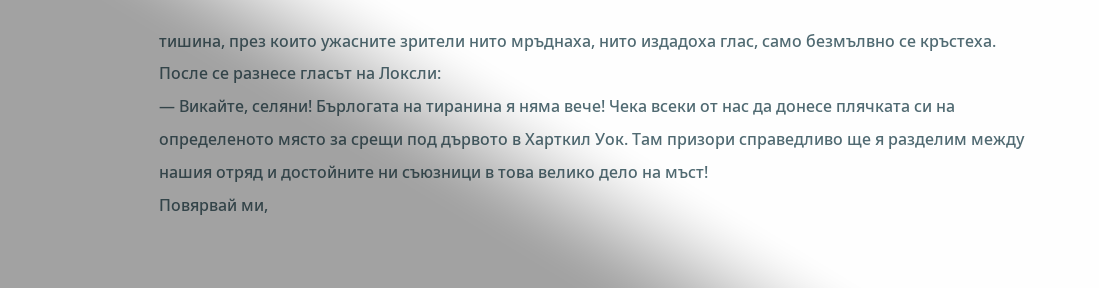тишина, през които ужасните зрители нито мръднаха, нито издадоха глас, само безмълвно се кръстеха. После се разнесе гласът на Локсли:
— Викайте, селяни! Бърлогата на тиранина я няма вече! Чека всеки от нас да донесе плячката си на определеното място за срещи под дървото в Харткил Уок. Там призори справедливо ще я разделим между нашия отряд и достойните ни съюзници в това велико дело на мъст!
Повярвай ми,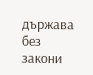държава без закони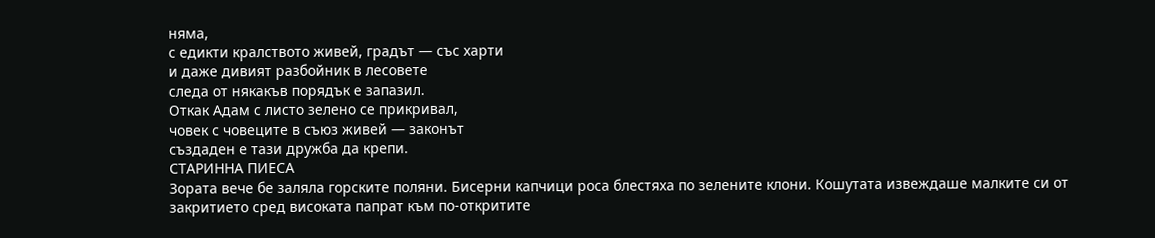няма,
с едикти кралството живей, градът — със харти
и даже дивият разбойник в лесовете
следа от някакъв порядък е запазил.
Откак Адам с листо зелено се прикривал,
човек с човеците в съюз живей — законът
създаден е тази дружба да крепи.
СТАРИННА ПИЕСА
Зората вече бе заляла горските поляни. Бисерни капчици роса блестяха по зелените клони. Кошутата извеждаше малките си от закритието сред високата папрат към по-откритите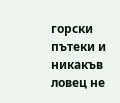горски пътеки и никакъв ловец не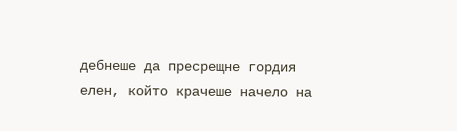дебнеше да пресрещне гордия елен, който крачеше начело на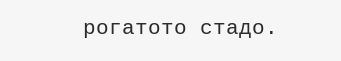рогатото стадо.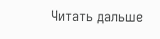Читать дальше